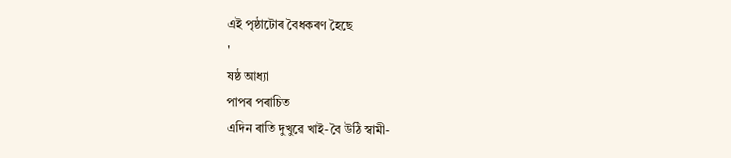এই পৃষ্ঠাটোৰ বৈধকৰণ হৈছে
'
ষষ্ঠ আধ্যা
পাপৰ পৰাচিত
এদিন ৰাতি দুখুৱে খাই-বৈ উঠি স্বামী-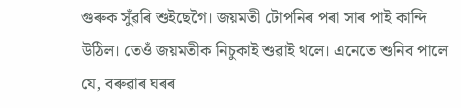গুৰুক সুঁৱৰি শুইছেগৈ। জয়মতী টোপনিৰ পৰা সাৰ পাই কান্দি উঠিল। তেওঁ জয়মতীক নিচুকাই শুৱাই থলে। এনেতে শুনিব পালে যে, বৰুৱাৰ ঘৰৰ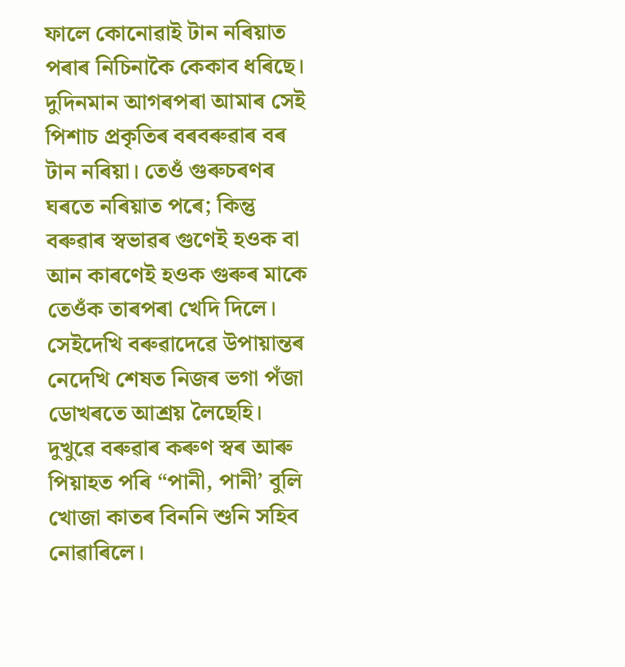ফালে কোনোৱাই টান নৰিয়াত পৰাৰ নিচিনাকৈ কেকাব ধৰিছে।
দুদিনমান আগৰপৰা আমাৰ সেই পিশাচ প্ৰকৃতিৰ বৰবৰুৱাৰ বৰ টান নৰিয়া। তেওঁ গুৰুচৰণৰ ঘৰতে নৰিয়াত পৰে; কিন্তু বৰুৱাৰ স্বভাৱৰ গুণেই হওক বা আন কাৰণেই হওক গুৰুৰ মাকে তেওঁক তাৰপৰা খেদি দিলে। সেইদেখি বৰুৱাদেৱে উপায়ান্তৰ নেদেখি শেষত নিজৰ ভগা পঁজা ডোখৰতে আশ্ৰয় লৈছেহি। দুখুৱে বৰুৱাৰ কৰুণ স্বৰ আৰু পিয়াহত পৰি “পানী, পানী’ বুলি খোজা কাতৰ বিননি শুনি সহিব নোৱাৰিলে।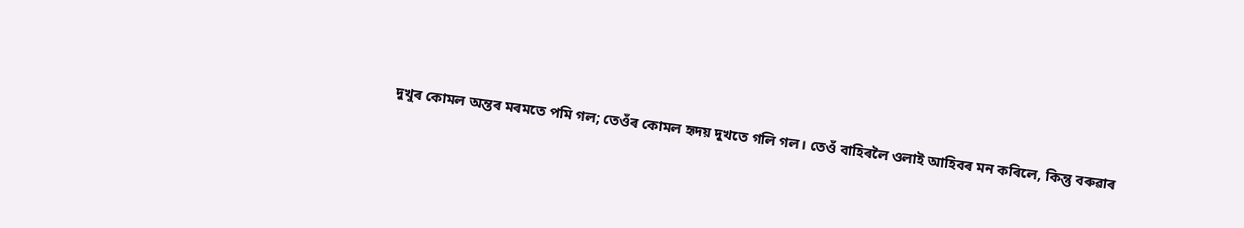দুখুৰ কোমল অন্তৰ মৰমতে পমি গল; তেওঁৰ কোমল হৃদয় দুখতে গলি গল। তেওঁ বাহিৰলৈ ওলাই আহিবৰ মন কৰিলে, কিন্তু বৰুৱাৰ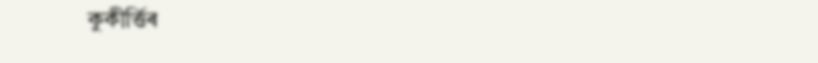কুকীৰ্ত্তিৰ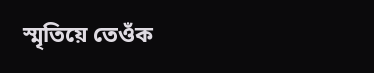স্মৃতিয়ে তেওঁক